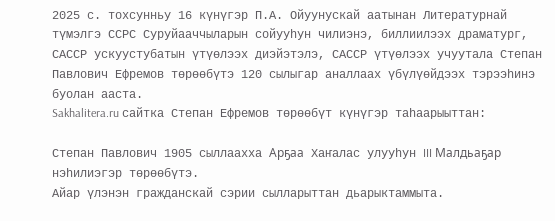2025 с. тохсунньу 16 күнүгэр П.А. Ойуунускай аатынан Литературнай түмэлгэ ССРС Суруйааччыларын сойууһун чилиэнэ, биллиилээх драматург, САССР ускуустубатын үтүөлээх диэйэтэлэ, САССР үтүөлээх учуутала Степан Павлович Ефремов төрөөбүтэ 120 сылыгар аналлаах үбүлүөйдээх тэрээһинэ буолан ааста.
Sakhalitera.ru сайтка Степан Ефремов төрөөбүт күнүгэр таһаарыыттан:

Степан Павлович 1905 сыллаахха Арҕаа Хаҥалас улууһун III Малдьаҕар нэһилиэгэр төрөөбүтэ.
Айар үлэнэн гражданскай сэрии сылларыттан дьарыктаммыта.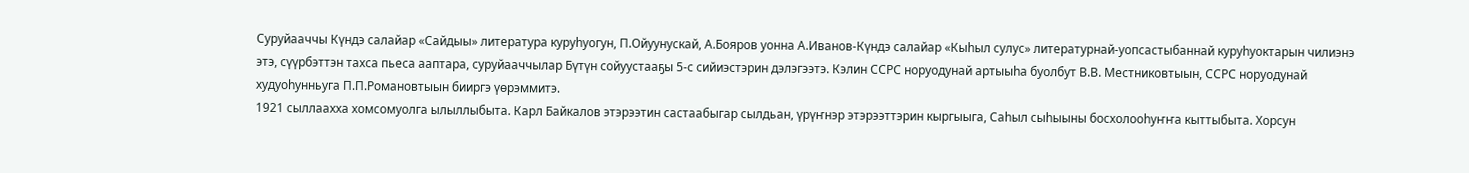Суруйааччы Күндэ салайар «Сайдыы» литература куруһуогун, П.Ойуунускай, А.Бояров уонна А.Иванов-Күндэ салайар «Кыһыл сулус» литературнай-уопсастыбаннай куруһуоктарын чилиэнэ этэ, сүүрбэттэн тахса пьеса ааптара, суруйааччылар Бүтүн сойуустааҕы 5-с сийиэстэрин дэлэгээтэ. Кэлин ССРС норуодунай артыыһа буолбут В.В. Местниковтыын, ССРС норуодунай худуоһунньуга П.П.Романовтыын бииргэ үөрэммитэ.
1921 сыллаахха хомсомуолга ылыллыбыта. Карл Байкалов этэрээтин састаабыгар сылдьан, үрүҥнэр этэрээттэрин кыргыыга, Саһыл сыһыыны босхолооһуҥҥа кыттыбыта. Хорсун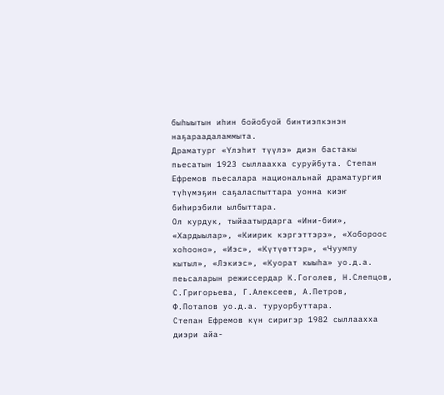быһыытын иһин бойобуой бинтиэпкэнэн наҕараадаламмыта.
Драматург «Үлэһит түүлэ» диэн бастакы пьесатын 1923 сыллаахха суруйбута. Степан Ефремов пьесалара национальнай драматургия түһүмэҕин саҕаласпыттара уонна киэҥ биһирэбили ылбыттара.
Ол курдук, тыйаатырдарга «Ини-бии», «Хардыылар», «Киирик кэргэттэрэ», «Хобороос хоһооно», «Иэс», «Күтүөттэр», «Чуумпу кытыл», «Лэкиэс», «Куорат кыыһа» уо.д.а. пеьсаларын режиссердар К.Гоголев, Н.Слепцов, С.Григорьева, Г.Алексеев, А.Петров, Ф.Потапов уо.д.а. туруорбуттара.
Степан Ефремов күн сиригэр 1982 сыллаахха диэри айа-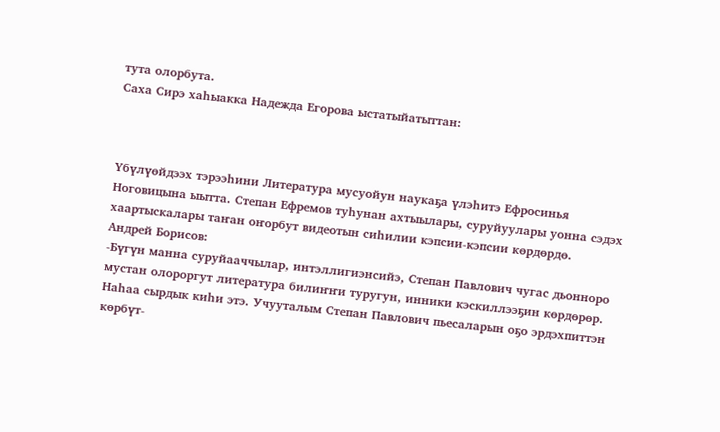тута олорбута.
Саха Сирэ хаһыакка Надежда Егорова ыстатыйатыттан:



Үбүлүөйдээх тэрээһини Литература мусуойун наукаҕа үлэһитэ Ефросинья Ноговицына ыытта. Степан Ефремов туһунан ахтыылары, суруйуулары уонна сэдэх хаартыскалары таҥан оҥорбут видеотын сиһилии кэпсии-кэпсии көрдөрдө.
Андрей Борисов:
-Бүгүн манна суруйааччылар, интэллигиэнсийэ, Степан Павлович чугас дьонноро мустан олороргут литература билиҥҥи туругун, инники кэскиллээҕин көрдөрөр. Наһаа сырдык киһи этэ. Учууталым Степан Павлович пьесаларын оҕо эрдэхпиттэн көрбүт-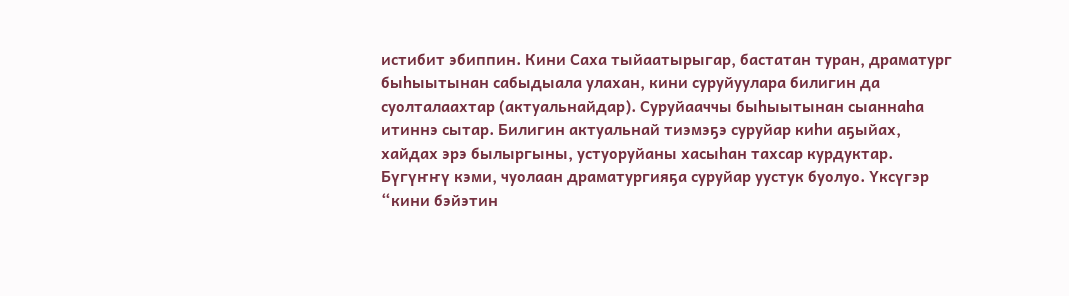истибит эбиппин. Кини Саха тыйаатырыгар, бастатан туран, драматург быһыытынан сабыдыала улахан, кини суруйуулара билигин да суолталаахтар (актуальнайдар). Суруйааччы быһыытынан сыаннаһа итиннэ сытар. Билигин актуальнай тиэмэҕэ суруйар киһи аҕыйах, хайдах эрэ былыргыны, устуоруйаны хасыһан тахсар курдуктар. Бүгүҥҥү кэми, чуолаан драматургияҕа суруйар уустук буолуо. Үксүгэр “кини бэйэтин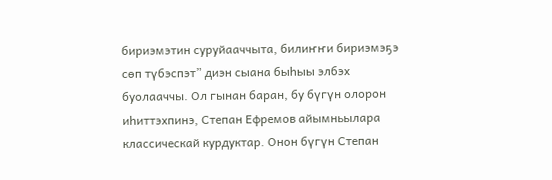бириэмэтин суруйааччыта, билиҥҥи бириэмэҕэ сөп түбэспэт” диэн сыана быһыы элбэх буолааччы. Ол гынан баран, бу бүгүн олорон иһиттэхпинэ, Степан Ефремов айымньылара классическай курдуктар. Онон бүгүн Степан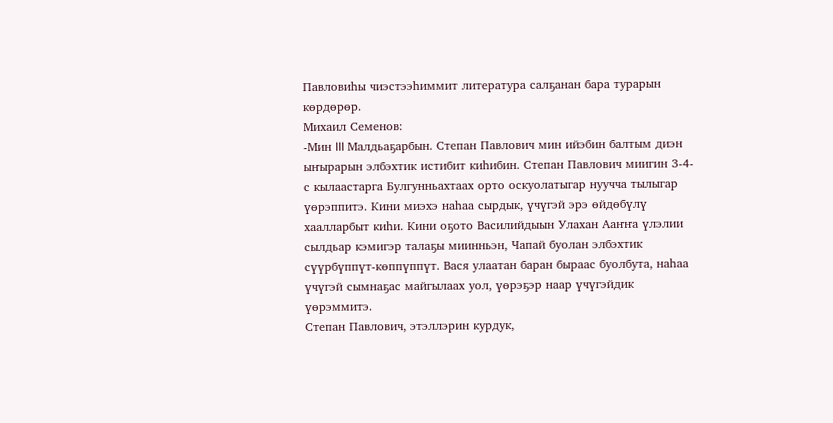Павловиһы чиэстээһиммит литература салҕанан бара турарын көрдөрөр.
Михаил Семенов:
-Мин III Малдьаҕарбын. Степан Павлович мин ийэбин балтым диэн ыҥырарын элбэхтик истибит киһибин. Степан Павлович миигин 3-4-с кылаастарга Булгунньахтаах орто оскуолатыгар нуучча тылыгар үөрэппитэ. Кини миэхэ наһаа сырдык, үчүгэй эрэ өйдөбүлү хаалларбыт киһи. Кини оҕото Василийдыын Улахан Ааҥҥа үлэлии сылдьар кэмигэр талаҕы миинньэн, Чапай буолан элбэхтик сүүрбүппүт-көппүппүт. Вася улаатан баран быраас буолбута, наһаа үчүгэй сымнаҕас майгылаах уол, үөрэҕэр наар үчүгэйдик үөрэммитэ.
Степан Павлович, этэллэрин курдук,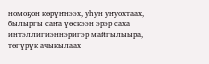номоҕон көрүҥнээх, уһун уҥуохтаах, былыргы саҥа үөскээн эрэр саха интэллигиэннэригэр майгылыыра, төгүрүк ачыкылаах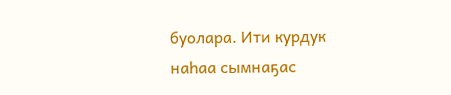буолара. Ити курдук наһаа сымнаҕас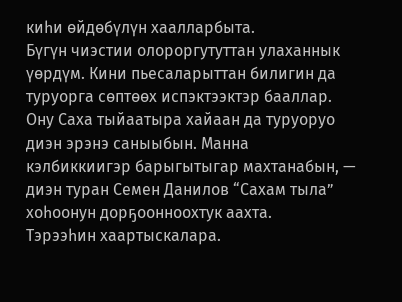киһи өйдөбүлүн хаалларбыта.
Бүгүн чиэстии олороргутуттан улаханнык үөрдүм. Кини пьесаларыттан билигин да туруорга сөптөөх испэктээктэр бааллар. Ону Саха тыйаатыра хайаан да туруоруо диэн эрэнэ саныыбын. Манна кэлбиккиигэр барыгытыгар махтанабын, — диэн туран Семен Данилов “Сахам тыла” хоһоонун дорҕоонноохтук аахта.
Тэрээһин хаартыскалара.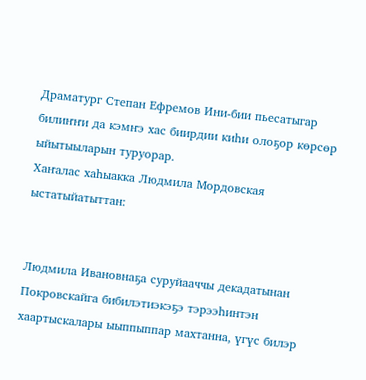Драматург Степан Ефремов Ини-бии пьесатыгар билиҥҥи да кэмҥэ хас биирдии киһи олоҕор көрсөр ыйытыыларын туруорар.
Хаҥалас хаһыакка Людмила Мордовская ыстатыйатыттан:


Людмила Ивановнаҕа суруйааччы декадатынан Покровскайга бибилэтиэкэҕэ тэрээһинтэн хаартыскалары ыыппыппар махтанна, үгүс билэр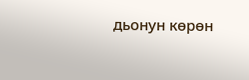дьонун көрөн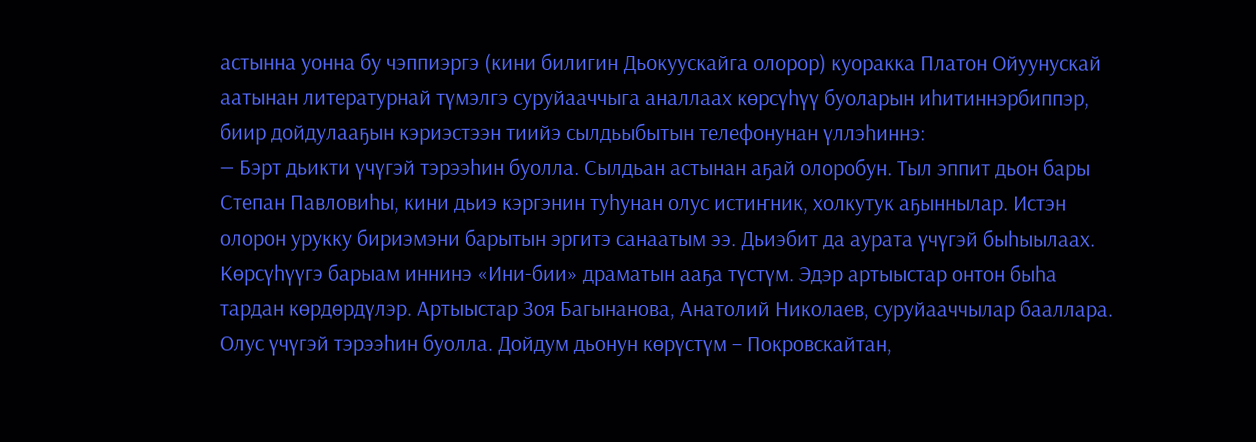астынна уонна бу чэппиэргэ (кини билигин Дьокуускайга олорор) куоракка Платон Ойуунускай аатынан литературнай түмэлгэ суруйааччыга аналлаах көрсүһүү буоларын иһитиннэрбиппэр, биир дойдулааҕын кэриэстээн тиийэ сылдьыбытын телефонунан үллэһиннэ:
— Бэрт дьикти үчүгэй тэрээһин буолла. Сылдьан астынан аҕай олоробун. Тыл эппит дьон бары Степан Павловиһы, кини дьиэ кэргэнин туһунан олус истиҥник, холкутук аҕыннылар. Истэн олорон урукку бириэмэни барытын эргитэ санаатым ээ. Дьиэбит да аурата үчүгэй быһыылаах. Көрсүһүүгэ барыам иннинэ «Ини-бии» драматын ааҕа түстүм. Эдэр артыыстар онтон быһа тардан көрдөрдүлэр. Артыыстар Зоя Багынанова, Анатолий Николаев, суруйааччылар бааллара. Олус үчүгэй тэрээһин буолла. Дойдум дьонун көрүстүм – Покровскайтан,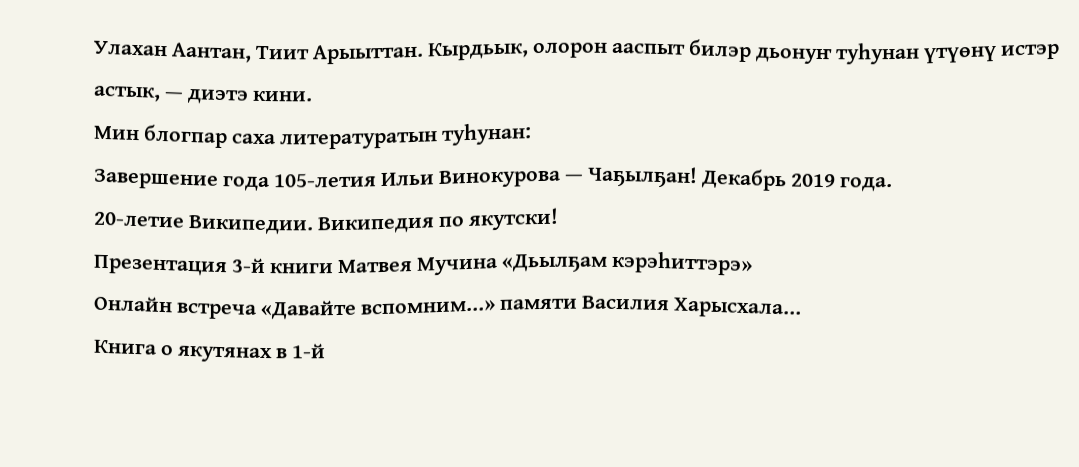Улахан Аантан, Тиит Арыыттан. Кырдьык, олорон ааспыт билэр дьонуҥ туһунан үтүөнү истэр астык, — диэтэ кини.
Мин блогпар саха литературатын туһунан:
Завершение года 105-летия Ильи Винокурова — Чаҕылҕан! Декабрь 2019 года.
20-летие Википедии. Википедия по якутски!
Презентация 3-й книги Матвея Мучина «Дьылҕам кэрэһиттэрэ»
Онлайн встреча «Давайте вспомним…» памяти Василия Харысхала…
Книга о якутянах в 1-й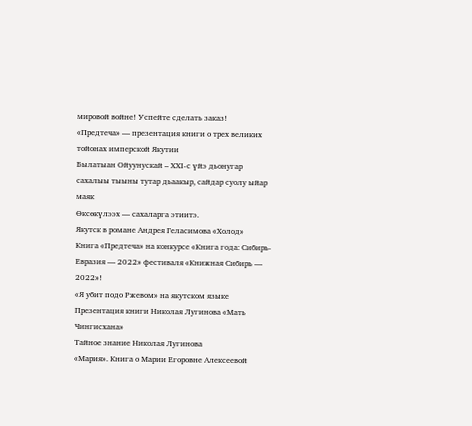мировой войне! Успейте сделать заказ!
«Предтеча» — презентация книги о трех великих тойонах имперской Якутии
Былатыан Ойуунускай – XXI-с үйэ дьонугар сахалыы тыыны тутар дьаакыр, сайдар суолу ыйар маяк
Өксөкүлээх — сахаларга этиитэ.
Якутск в романе Андрея Геласимова «Холод»
Книга «Предтеча» на конкурсе «Книга года: Сибирь-Евразия — 2022» фестиваля «Книжная Сибирь — 2022»!
«Я убит подо Ржевом» на якутском языке
Презентация книги Николая Лугинова «Мать Чингисхана»
Тайное знание Николая Лугинова
«Мария». Книга о Марии Егоровне Алексеевой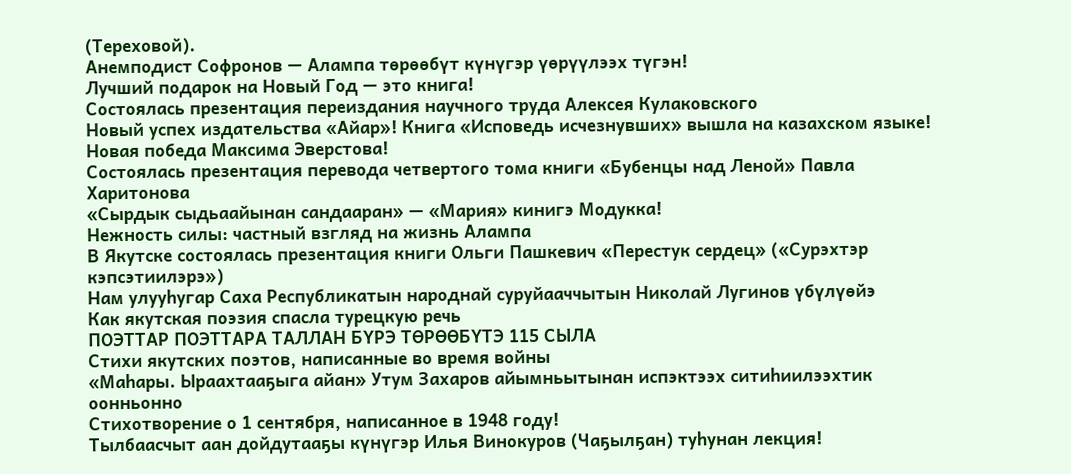(Тереховой).
Анемподист Софронов — Алампа төрөөбүт күнүгэр үөрүүлээх түгэн!
Лучший подарок на Новый Год — это книга!
Состоялась презентация переиздания научного труда Алексея Кулаковского
Новый успех издательства «Айар»! Книга «Исповедь исчезнувших» вышла на казахском языке!
Новая победа Максима Эверстова!
Состоялась презентация перевода четвертого тома книги «Бубенцы над Леной» Павла Харитонова
«Сырдык сыдьаайынан сандааран» — «Мария» кинигэ Модукка!
Нежность силы: частный взгляд на жизнь Алампа
В Якутске состоялась презентация книги Ольги Пашкевич «Перестук сердец» («Сyрэхтэр кэпсэтиилэрэ»)
Нам улууһугар Саха Республикатын народнай суруйааччытын Николай Лугинов үбүлүөйэ
Как якутская поэзия спасла турецкую речь
ПОЭТТАР ПОЭТТАРА ТАЛЛАН БҮРЭ ТӨРӨӨБҮТЭ 115 СЫЛА
Стихи якутских поэтов, написанные во время войны
«Маһары. Ыраахтааҕыга айан» Утум Захаров айымньытынан испэктээх ситиһиилээхтик оонньонно
Стихотворение о 1 сентября, написанное в 1948 году!
Тылбаасчыт аан дойдутааҕы күнүгэр Илья Винокуров (Чаҕылҕан) туһунан лекция!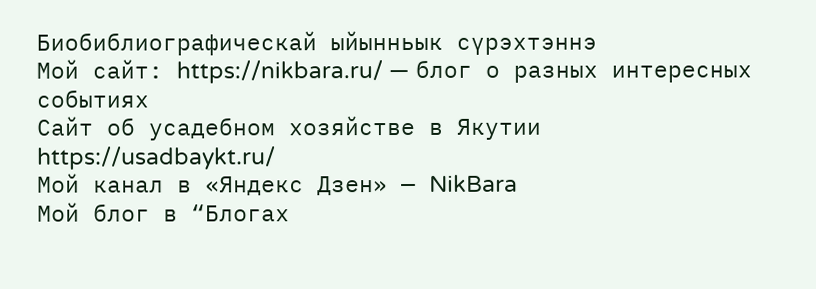Биобиблиографическай ыйынньык сүрэхтэннэ
Мой сайт: https://nikbara.ru/ — блог о разных интересных событиях
Сайт об усадебном хозяйстве в Якутии https://usadbaykt.ru/
Мой канал в «Яндекс Дзен» — NikBara
Мой блог в “Блогах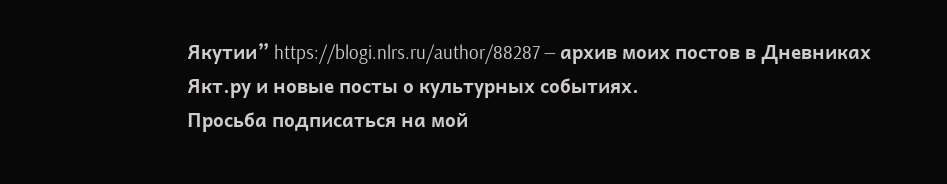Якутии” https://blogi.nlrs.ru/author/88287 — архив моих постов в Дневниках Якт.ру и новые посты о культурных событиях.
Просьба подписаться на мой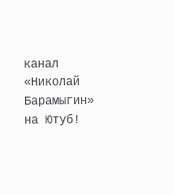канал «Николай Барамыгин» на Ютуб!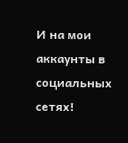И на мои аккаунты в социальных сетях!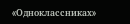«Одноклассниках»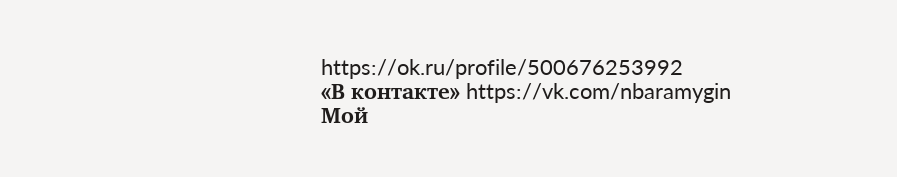https://ok.ru/profile/500676253992
«В контакте» https://vk.com/nbaramygin
Мой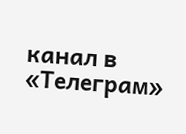канал в «Телеграм»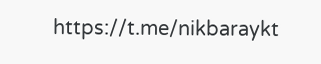https://t.me/nikbaraykt